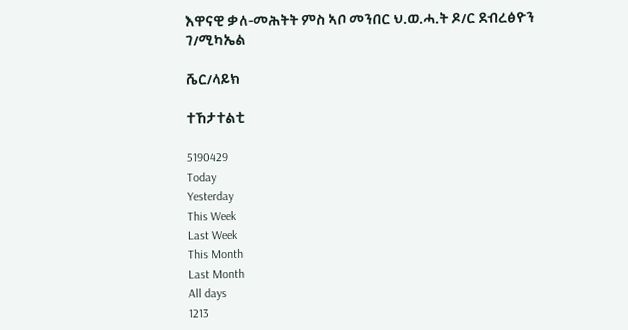እዋናዊ ቃለ-መሕትት ምስ ኣቦ መንበር ህ.ወ.ሓ.ት ዶ/ር ደብረፅዮን ገ/ሚካኤል

ሼር/ላይክ

ተኸታተልቲ

5190429
Today
Yesterday
This Week
Last Week
This Month
Last Month
All days
1213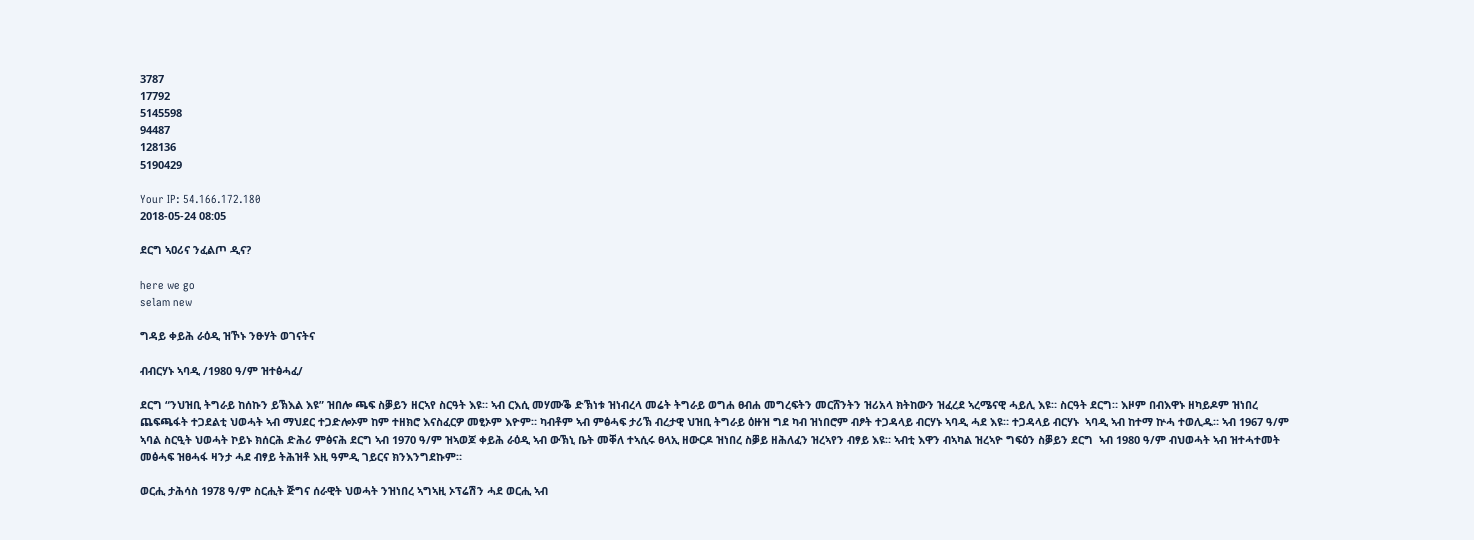3787
17792
5145598
94487
128136
5190429

Your IP: 54.166.172.180
2018-05-24 08:05

ደርግ ኣዐሪና ንፈልጦ ዲና?

here we go
selam new

ግዳይ ቀይሕ ራዕዲ ዝኾኑ ንፁሃት ወገናትና

ብብርሃኑ ኣባዲ /1980 ዓ/ም ዝተፅሓፈ/

ደርግ “ንህዝቢ ትግራይ ከሰኩን ይኽእል እዩ” ዝበሎ ጫፍ ስቓይን ዘርኣየ ስርዓት እዩ። ኣብ ርእሲ መሃሙቕ ድኽነቱ ዝነብረላ መሬት ትግራይ ወግሐ ፀብሐ መግረፍትን መርሸንትን ዝሪአላ ክትከውን ዝፈረደ ኣረሜናዊ ሓይሊ እዩ። ስርዓት ደርግ። እዞም በብእዋኑ ዘካይዶም ዝነበረ ጨፍጫፋት ተጋደልቲ ህወሓት ኣብ ማህደር ተጋድሎኦም ከም ተዘክሮ እናስፈርዎ መፂኦም እዮም። ካብቶም ኣብ ምፅሓፍ ታሪኽ ብረታዊ ህዝቢ ትግራይ ዕዙዝ ግደ ካብ ዝነበሮም ብፆት ተጋዳላይ ብርሃኑ ኣባዲ ሓደ እዩ። ተጋዳላይ ብርሃኑ  ኣባዲ ኣብ ከተማ ኵሓ ተወሊዱ። ኣብ 1967 ዓ/ም ኣባል ስርዒት ህወሓት ኮይኑ ክሰርሕ ድሕሪ ምፅናሕ ደርግ ኣብ 1970 ዓ/ም ዝኣወጆ ቀይሕ ራዕዲ ኣብ ውኽኒ ቤት መቐለ ተኣሲሩ ፀላኢ ዘውርዶ ዝነበረ ስቓይ ዘሕለፈን ዝረኣየን ብፃይ እዩ። ኣብቲ እዋን ብኣካል ዝረኣዮ ግፍዕን ስቓይን ደርግ  ኣብ 1980 ዓ/ም ብህወሓት ኣብ ዝተሓተመት መፅሓፍ ዝፀሓፋ ዛንታ ሓደ ብፃይ ትሕዝቶ እዚ ዓምዲ ገይርና ክንእንግደኩም።

ወርሒ ታሕሳስ 1978 ዓ/ም ስርሒት ጅግና ሰራዊት ህወሓት ንዝነበረ ኣግኣዚ ኦፕሬሽን ሓደ ወርሒ ኣብ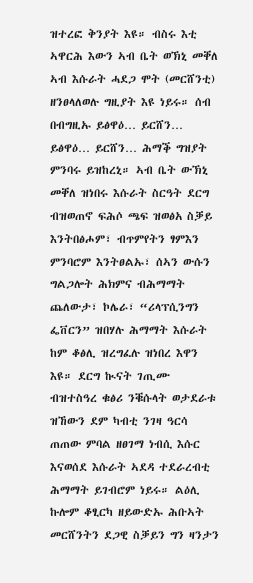ዝተረፎ ቅንያት እዩ። ብስሩ እቲ ኣዋርሕ እውን ኣብ ቤት ወኽኒ መቐለ ኣብ እሱራት ሓደጋ ሞት (መርሸንቲ) ዘንፀላለወሉ ግዚያት እዩ ነይሩ። ሰብ በብግዚኡ ይፅዋዕ… ይርሸን… ይፅዋዕ… ይርሸን… ሕማቕ ግዝያት ምንባሩ ይዝከረኒ። ኣብ ቤት ውኽኒ መቐለ ዝነበሩ እሱራት ስርዓት ደርግ ብዝወጠኖ ፍሕሶ ጫፍ ዝወፅአ ስቓይ እንትበፅሖም፣ ብጥምየትን ፃምእን ምንባሮም እንትፀልኡ፣ ሰኣን ውሱን ግልጋሎት ሕክምና ብሕማማት ጨለውታ፣ ኮሌራ፣ “ሪላፕሲንግን ፌቨርን” ዝበሃሉ ሕማማት እሱራት ከም ቆፅሊ ዝረግፈሉ ዝነበረ እዋን እዩ። ደርግ ኲናት ገጢሙ ብዝተስዓረ ቁፅሪ ንቑሱላት ወታደራቱ ዝኸውን ደም ካብቲ ንገዛ ዓርሳ ጠጠው ምባል ዘፀገማ ነብሲ እሱር እናወሰደ እሱራት ኣደዳ ተደራረብቲ ሕማማት ይገብሮም ነይሩ። ልዕሊ ኩሎም ቆፂርካ ዘይውድኡ ሕቡኣት መርሸንትን ደጋዊ ስቓይን ግን ዛንታን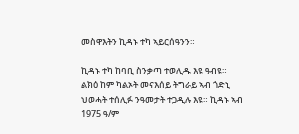መስዋእትን ኪዳኑ ተካ ኣይርሰዓንን።

ኪዳኑ ተካ ከባቢ ስንቃጣ ተወሊዱ እዩ ዓብዩ። ልክዕ ከም ካልኦት መናእሰይ ትግራይ ኣብ ጎድኒ ህወሓት ተሰሊፉ ንዓመታት ተጋዲሉ እዩ። ኪዳኑ ኣብ 1975 ዓ/ም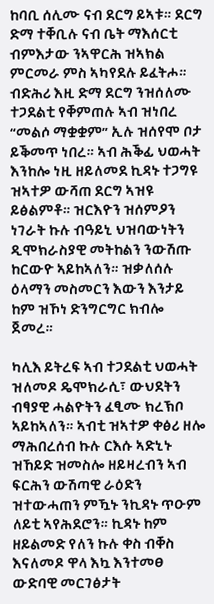ከባቢ ሰሊሙ ናብ ደርግ ይኣቱ። ደርግ ድማ ተቐቢሉ ናብ ቤት ማእሰርቲ ብምእታው ንኣዋርሕ ዝኣክል ምርመራ ምስ ኣካየደሉ ይፈትሖ። ብድሕሪ እዚ ድማ ደርግ ንዝሰለሙ ተጋደልቲ የቐምጠሉ ኣብ ዝነበረ “መልሶ ማቋቋም” ኢሉ ዝሰየሞ ቦታ ይቕመጥ ነበረ። ኣብ ሕቕፊ ህወሓት እንከሎ ነዚ ዘይለመደ ኪዳኑ ተጋግዩ ዝኣተዎ ውሻጠ ደርግ ኣዝዩ ይፅልምቶ። ዝርእዮን ዝሰምዖን ነገራት ኩሉ ብዓይኒ ህዝባውነትን ዲሞክራስያዊ መትከልን ንውሽጡ ከርውዮ ኣይከኣለን። ዝቃለሰሉ ዕላማን መስመርን እውን እንታይ ከም ዝኾነ ድንግርግር ክብሎ ጀመረ።

ካሊእ ይትረፍ ኣብ ተጋደልቲ ህወሓት ዝለመዶ ዴሞክራሲ፣ ውህደትን ብፃያዊ ሓልዮትን ፈፂሙ ክረኽቦ ኣይከኣለን። ኣብቲ ዝኣተዎ ቀፅሪ ዘሎ ማሕበረሰብ ኩሉ ርእሱ ኣድኒኑ ዝኸይድ ዝመስሎ ዘይዛረብን ኣብ ፍርሕን ውሽጣዊ ራዕድን ዝተውሓጠን ምዃኑ ንኪዳኑ ጥዑም ለይቲ ኣየሕደሮን። ኪዳኑ ከም ዘይልመድ የለን ኩሉ ቀስ ብቐስ እናለመዶ ዋላ እኳ እንተመፀ ውድባዊ መርገፅታት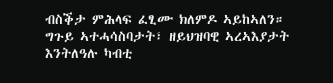ብስቕታ ምሕላፍ ፈፂሙ ክለምዶ ኣይከኣለን። ግጉይ ኣተሓሳስባታት፣ ዘይህዝባዊ ኣረኣእያታት እንትለዓሉ ካብቲ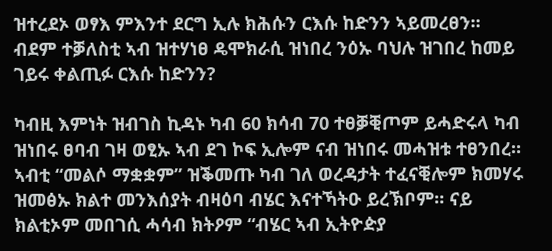ዝተረደኦ ወፃእ ምእንተ ደርግ ኢሉ ክሕሱን ርእሱ ከድንን ኣይመረፀን። ብደም ተቓለስቲ ኣብ ዝተሃነፀ ዴሞክራሲ ዝነበረ ንዕኡ ባህሉ ዝገበረ ከመይ ገይሩ ቀልጢፉ ርእሱ ከድንን?

ካብዚ እምነት ዝብገስ ኪዳኑ ካብ 60 ክሳብ 70 ተፀቓቒጦም ይሓድሩላ ካብ ዝነበሩ ፀባብ ገዛ ወፂኡ ኣብ ደገ ኮፍ ኢሎም ናብ ዝነበሩ መሓዝቱ ተፀንበረ። ኣብቲ “መልሶ ማቋቋም” ዝቕመጡ ካብ ገለ ወረዳታት ተፈናቒሎም ክመሃሩ ዝመፅኡ ክልተ መንእሰያት ብዛዕባ ብሄር እናተኻትዑ ይረኽቦም። ናይ ክልቲኦም መበገሲ ሓሳብ ክትዖም “ብሄር ኣብ ኢትዮዽያ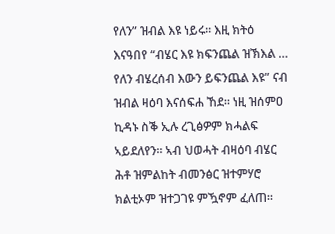የለን” ዝብል እዩ ነይሩ። እዚ ክትዕ እናዓበየ “ብሄር እዩ ክፍንጨል ዝኽእል … የለን ብሄረሰብ እውን ይፍንጨል እዩ” ናብ ዝብል ዛዕባ እናሰፍሐ ኸደ። ነዚ ዝሰምዐ ኪዳኑ ስቕ ኢሉ ረጊፅዎም ክሓልፍ ኣይደለየን። ኣብ ህወሓት ብዛዕባ ብሄር ሕቶ ዝምልከት ብመንፅር ዝተምሃሮ  ክልቲኦም ዝተጋገዩ ምዃኖም ፈለጠ።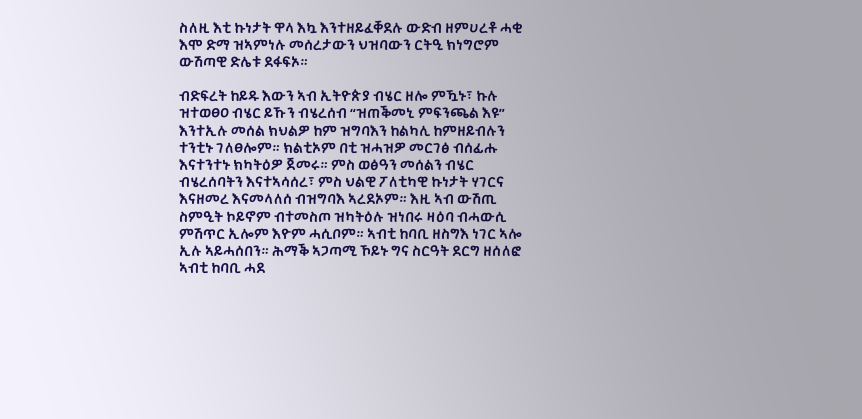ስለዚ እቲ ኩነታት ዋላ እኳ እንተዘይፈቐደሉ ውድብ ዘምሀረቶ ሓቂ እሞ ድማ ዝኣምነሉ መሰረታውን ህዝባውን ርትዒ ክነግሮም ውሽጣዊ ድሌቱ ደፋፍኦ።

ብድፍረት ከይዱ እውን ኣብ ኢትዮጵያ ብሄር ዘሎ ምዃኑ፣ ኩሉ ዝተወፀዐ ብሄር ይኹን ብሄረሰብ “ዝጠቕመኒ ምፍንጫል እዩ” እንተኢሉ መሰል ክህልዎ ከም ዝግባእን ከልካሊ ከምዘይብሉን ተንቲኑ ገለፀሎም። ክልቲኦም በቲ ዝሓዝዎ መርገፅ ብሰፊሑ እናተንተኑ ክካትዕዎ ጀመሩ። ምስ ወፅዓን መሰልን ብሄር ብሄረሰባትን እናተኣሳሰረ፣ ምስ ህልዊ ፖለቲካዊ ኩነታት ሃገርና እናዘመረ እናመላለሰ ብዝግባእ ኣረደኦም። እዚ ኣብ ውሽጢ ስምዒት ኮይኖም ብተመስጦ ዝካትዕሉ ዝነበሩ ዛዕባ ብሓውሲ ምሽጥር ኢሎም እዮም ሓሲቦም። ኣብቲ ከባቢ ዘስግእ ነገር ኣሎ ኢሉ ኣይሓሰበን። ሕማቕ ኣጋጣሚ ኾይኑ ግና ስርዓት ደርግ ዘሰለፎ ኣብቲ ከባቢ ሓደ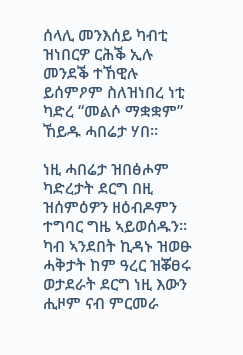ሰላሊ መንእሰይ ካብቲ ዝነበርዎ ርሕቕ ኢሉ መንደቕ ተኸዊሉ ይሰምዖም ስለዝነበረ ነቲ ካድረ “መልሶ ማቋቋም” ኸይዱ ሓበሬታ ሃበ።

ነዚ ሓበሬታ ዝበፅሖም ካድረታት ደርግ በዚ ዝሰምዕዎን ዘዕብዶምን ተግባር ግዜ ኣይወሰዱን። ካብ ኣንደበት ኪዳኑ ዝወፁ ሓቅታት ከም ዓረር ዝቖፀሩ ወታደራት ደርግ ነዚ እውን ሒዞም ናብ ምርመራ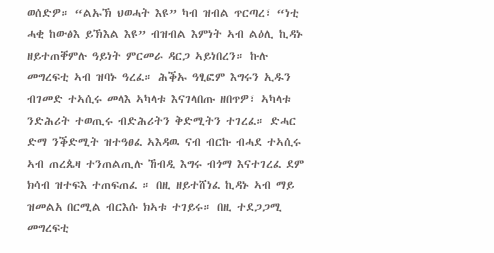ወሰድዎ። “ልኡኽ ህወሓት እዩ” ካብ ዝብል ጥርጣረ፣ “ነቲ ሓቂ ከውፅእ ይኽእል እዩ” ብዝብል እምነት ኣብ ልዕሊ ኪዳኑ ዘይተጠቐምሉ ዓይነት ምርመራ ዳርጋ ኣይነበረን። ኩሉ መግረፍቲ ኣብ ዝባኑ ዓረፈ። ሕቕኡ ዓፂፎም እግሩን ኢዱን ብገመድ ተኣሲሩ መላእ ኣካላቱ እናገላበጡ ዘበጥዎ፣ ኣካላቱ ንድሕሪት ተወጢሩ ብድሕሪትን ቅድሚትን ተገረፈ። ድሓር ድማ ንቕድሚት ዝተዓፀፈ ኣእዳዉ ናብ ብርኩ ብሓደ ተኣሲሩ ኣብ ጠረጴዛ ተንጠልጢሉ ኸብዲ እግሩ ብጎማ እናተገረፈ ደም ክሳብ ዝተፍእ ተጠፍጠፈ ። በዚ ዘይተሸነፈ ኪዳኑ ኣብ ማይ ዝመልአ በርሚል ብርእሱ ክኣቱ ተገይሩ። በዚ ተደጋጋሚ መግረፍቲ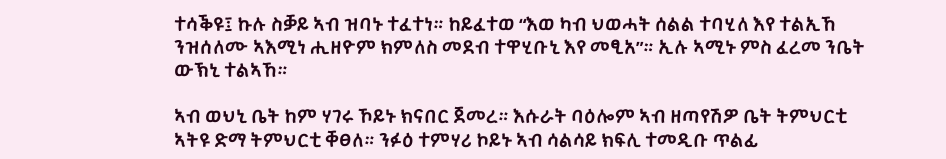ተሳቕዩ፤ ኩሉ ስቓይ ኣብ ዝባኑ ተፈተነ። ከይፈተወ “እወ ካብ ህወሓት ሰልል ተባሂለ እየ ተልኢኸ ንዝሰለሙ ኣእሚነ ሒዘዮም ክምለስ መደብ ተዋሂቡኒ እየ መፂአ”። ኢሉ ኣሚኑ ምስ ፈረመ ንቤት ውኽኒ ተልኣኸ።

ኣብ ወህኒ ቤት ከም ሃገሩ ኾይኑ ክናበር ጀመረ። እሱራት ባዕሎም ኣብ ዘጣየሽዎ ቤት ትምህርቲ ኣትዩ ድማ ትምህርቲ ቐፀለ። ንፉዕ ተምሃሪ ኮይኑ ኣብ ሳልሳይ ክፍሊ ተመዲቡ ጥልፊ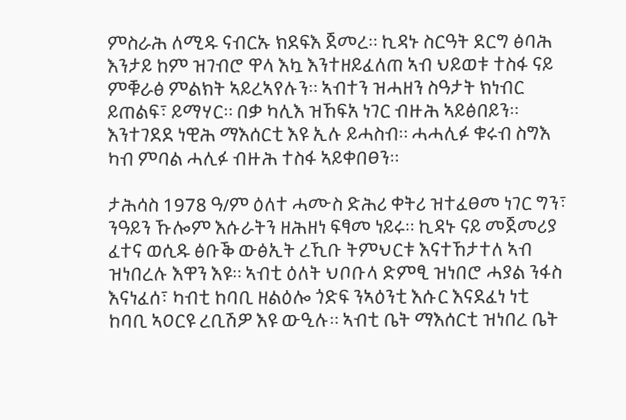ምስራሕ ለሚዱ ናብርኡ ክደፍእ ጀመረ። ኪዳኑ ስርዓት ደርግ ፅባሕ እንታይ ከም ዝገብሮ ዋላ እኳ እንተዘይፈለጠ ኣብ ህይወቱ ተስፋ ናይ ምቑራፅ ምልክት ኣይረኣየሉን። ኣብተን ዝሓዘን ስዓታት ክነብር ይጠልፍ፣ ይማሃር። በቃ ካሊእ ዝኸፍአ ነገር ብዙሕ ኣይፅበይን። እንተገደደ ነዊሕ ማእሰርቲ እዩ ኢሉ ይሓስብ። ሓሓሊፉ ቁሩብ ስግእ ካብ ምባል ሓሊፉ ብዙሕ ተስፋ ኣይቀበፀን።

ታሕሳስ 1978 ዓ/ም ዕለተ ሓሙስ ድሕሪ ቀትሪ ዝተፈፀመ ነገር ግን፣ ንዓይን ኹሎም እሱራትን ዘሕዘነ ፍፃመ ነይሩ። ኪዳኑ ናይ መጀመሪያ ፈተና ወሲዱ ፅቡቕ ውፅኢት ረኺቡ ትምህርቱ እናተኸታተለ ኣብ ዝነበረሉ እዋን እዩ። ኣብቲ ዕለት ህቦቡላ ድምፂ ዝነበሮ ሓያል ንፋስ እናነፈሰ፣ ካብቲ ከባቢ ዘልዕሎ ጎድፍ ንኣዕንቲ እሱር እናደፈነ ነቲ ከባቢ ኣዐርዩ ረቢሽዎ እዩ ውዒሉ። ኣብቲ ቤት ማእሰርቲ ዝነበረ ቤት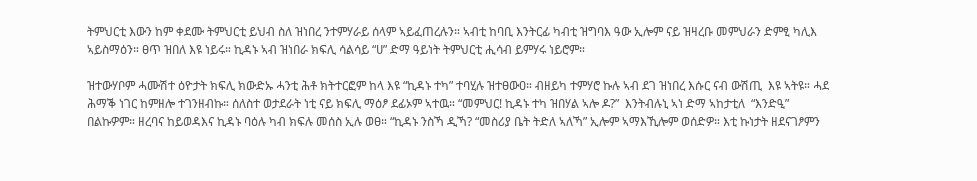ትምህርቲ እውን ከም ቀደሙ ትምህርቲ ይህብ ስለ ዝነበረ ንተምሃራይ ሰላም ኣይፈጠረሉን። ኣብቲ ከባቢ እንትርፊ ካብቲ ዝግባእ ዓው ኢሎም ናይ ዝዛረቡ መምህራን ድምፂ ካሊእ ኣይስማዕን። ፀጥ ዝበለ እዩ ነይሩ። ኪዳኑ ኣብ ዝነበራ ክፍሊ ሳልሳይ “ሀ” ድማ ዓይነት ትምህርቲ ሒሳብ ይምሃሩ ነይሮም።

ዝተውሃቦም ሓሙሽተ ዕዮታት ክፍሊ ክውድኡ ሓንቲ ሕቶ ክትተርፎም ከላ እዩ “ኪዳኑ ተካ” ተባሂሉ ዝተፀውዐ። ብዘይካ ተምሃሮ ኩሉ ኣብ ደገ ዝነበረ እሱር ናብ ውሽጢ  እዩ ኣትዩ። ሓደ ሕማቕ ነገር ከምዘሎ ተገንዘብኩ። ሰለስተ ወታደራት ነቲ ናይ ክፍሊ ማዕፆ ደፊኦም ኣተዉ። “መምህር! ኪዳኑ ተካ ዝበሃል ኣሎ ዶ?”  እንትብሉኒ ኣነ ድማ ኣከታቲለ  “እንድዒ” በልኩዎም። ዘረባና ከይወዳእና ኪዳኑ ባዕሉ ካብ ክፍሉ መሰስ ኢሉ ወፀ። “ኪዳኑ ንስኻ ዲኻ? “መስሪያ ቤት ትድለ ኣለኻ” ኢሎም ኣማእኺሎም ወሰድዎ። እቲ ኩነታት ዘደናገፆምን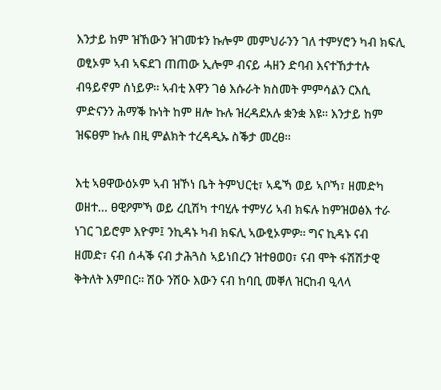እንታይ ከም ዝኸውን ዝገመቱን ኩሎም መምህራንን ገለ ተምሃሮን ካብ ክፍሊ ወፂኦም ኣብ ኣፍደገ ጠጠው ኢሎም ብናይ ሓዘን ድባብ እናተኸታተሉ ብዓይኖም ሰነይዎ። ኣብቲ እዋን ገፅ እሱራት ክስመት ምምሳልን ርእሲ ምድናንን ሕማቕ ኩነት ከም ዘሎ ኩሉ ዝረዳደአሉ ቋንቋ እዩ። እንታይ ከም ዝፍፀም ኩሉ በዚ ምልክት ተረዳዲኡ ስቕታ መረፀ።

እቲ ኣፀዋውዕኦም ኣብ ዝኾነ ቤት ትምህርቲ፣ ኣዴኻ ወይ ኣቦኻ፣ ዘመድካ ወዘተ… ፀዊዖምኻ ወይ ረቢሽካ ተባሂሉ ተምሃሪ ኣብ ክፍሉ ከምዝወፅእ ተራ ነገር ገይሮም እዮም፤ ንኪዳኑ ካብ ክፍሊ ኣውፂኦምዎ። ግና ኪዳኑ ናብ ዘመድ፣ ናብ ሰሓቕ ናብ ታሕጓስ ኣይነበረን ዝተፀወዐ፣ ናብ ሞት ፋሽሽታዊ ቅትለት እምበር። ሽዑ ንሽዑ እውን ናብ ከባቢ መቐለ ዝርከብ ዒላላ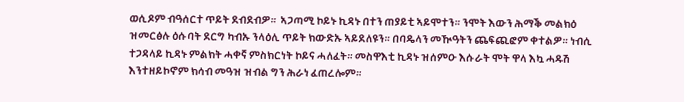ወሲዶም ብዓሰርተ ጥይት ደብደብዎ።  ኣጋጣሚ ኮይኑ ኪዳኑ በተን ጠያይቲ ኣይሞተን። ንሞት እውን ሕማቕ መልክዕ ዝመርፅሉ ዕሱባት ደርግ ካብኡ ንላዕሊ ጥይት ክውድኡ ኣይደለዩን። በባዴላን መዂዓትን ጨፍጪፎም ቀተልዎ። ነብሲ ተጋዳላይ ኪዳኑ ምልክት ሓቀኛ ምስክርነት ኮይና ሓለፈት። መስዋእቲ ኪዳኑ ዝሰምዑ እሱራት ሞት ዋላ እኳ ሓዱሽ እንተዘይኮኖም ክሳብ መዓዝ ዝብል ግን ሕራነ ፈጠረሎም።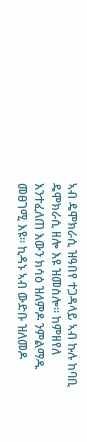ኣብ ዴሞክራሲ ዝዓበየ ተጋዳላይ ኣብ ኩሉ ከባቢ ዴሞክራሲ ዘሎ እዩ ዝመስሎ። ከምዘየለ እንተፈለጠ እውን ክሳዕ ዝለምዶ ንምልማዱ መፀገሚ እዩ። ኪዳኑ ኣብ ውድቡ ዝለመዶ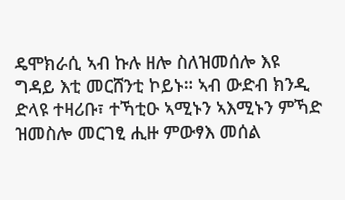ዴሞክራሲ ኣብ ኩሉ ዘሎ ስለዝመሰሎ እዩ ግዳይ እቲ መርሸንቲ ኮይኑ። ኣብ ውድብ ክንዲ ድላዩ ተዛሪቡ፣ ተኻቲዑ ኣሚኑን ኣእሚኑን ምኻድ ዝመስሎ መርገፂ ሒዙ ምውፃእ መሰል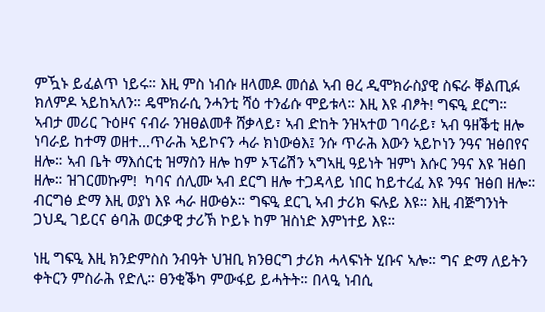ምዃኑ ይፈልጥ ነይሩ። እዚ ምስ ነብሱ ዘላመዶ መሰል ኣብ ፀረ ዲሞክራስያዊ ስፍራ ቐልጢፉ ክለምዶ ኣይከኣለን። ዴሞክራሲ ንሓንቲ ሻዕ ተንፊሱ ሞይቱላ። እዚ እዩ ብፆት! ግፍዒ ደርግ። ኣብታ መሪር ጉዕዞና ናብራ ንዝፀልመቶ ሸቃላይ፣ ኣብ ድከት ንዝኣተወ ገባራይ፣ ኣብ ዓዘቕቲ ዘሎ ነባራይ ከተማ ወዘተ…ጥራሕ ኣይኮናን ሓራ ክነውፅእ፤ ንሱ ጥራሕ እውን ኣይኮነን ንዓና ዝፅበየና ዘሎ። ኣብ ቤት ማእሰርቲ ዝማስን ዘሎ ከም ኦፕሬሽን ኣግኣዚ ዓይነት ዝምነ እሱር ንዓና እዩ ዝፅበ ዘሎ። ዝገርመኩም!  ካባና ሰሊሙ ኣብ ደርግ ዘሎ ተጋዳላይ ነበር ከይተረፈ እዩ ንዓና ዝፅበ ዘሎ። ብርግፅ ድማ እዚ ወያነ እዩ ሓራ ዘውፅኦ። ግፍዒ ደርጊ ኣብ ታሪክ ፍሉይ እዩ። እዚ ብጅግንነት ጋህዲ ገይርና ፅባሕ ወርቃዊ ታሪኽ ኮይኑ ከም ዝስነድ እምነተይ እዩ።

ነዚ ግፍዒ እዚ ክንድምስስ ንብዓት ህዝቢ ክንፀርግ ታሪክ ሓላፍነት ሂቡና ኣሎ። ግና ድማ ለይትን ቀትርን ምስራሕ የድሊ። ፀንቂቕካ ምውፋይ ይሓትት። በላዒ ነብሲ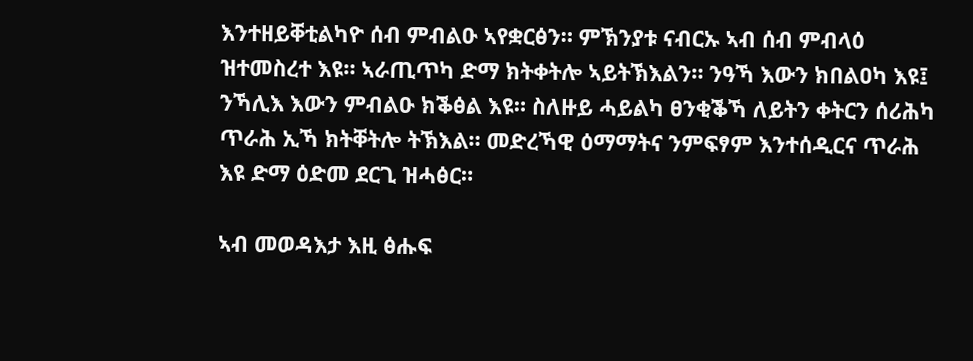እንተዘይቐቲልካዮ ሰብ ምብልዑ ኣየቋርፅን። ምኽንያቱ ናብርኡ ኣብ ሰብ ምብላዕ ዝተመስረተ እዩ። ኣራጢጥካ ድማ ክትቀትሎ ኣይትኽእልን። ንዓኻ እውን ክበልዐካ እዩ፤ ንኻሊእ እውን ምብልዑ ክቕፅል እዩ። ስለዙይ ሓይልካ ፀንቂቕኻ ለይትን ቀትርን ሰሪሕካ ጥራሕ ኢኻ ክትቐትሎ ትኽእል። መድረኻዊ ዕማማትና ንምፍፃም እንተሰዲርና ጥራሕ እዩ ድማ ዕድመ ደርጊ ዝሓፅር።

ኣብ መወዳእታ እዚ ፅሑፍ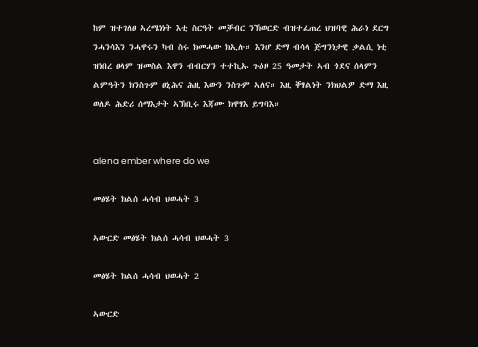ከም ዝተገለፀ ኣረሜነነት እቲ ስርዓት መቓብር ንኽወርድ ብዝተፈጠረ ህዝባዊ ሕራነ ደርግ ንሓንሳእን ንሓዋሩን ካብ ስሩ ክመሓው ክኢሉ። እንሆ ድማ ብሳላ ጅግንነታዊ ቃልሲ ነቲ ዝነበረ ፀላም ዝመስል እዋን ብብርሃን ተተኪኡ ጉዕዞ 25 ዓመታት ኣብ ጎደና ሰላምን ልምዓትን ክንስጉም ፀኒሕና ሕዚ እውን ንስጉም ኣለና። እዚ ቐፃልነት ንክህልዎ ድማ እዚ ወለዶ ሕድሪ ሰማእታት ኣኽቢሩ እጃሙ ክዋፃእ ይግባእ።


alena ember where do we

መፅሄት ክልሰ ሓሳብ ህወሓት 3

ኣውርድ መፅሄት ክልሰ ሓሳብ ህወሓት 3

መፅሄት ክልሰ ሓሳብ ህወሓት 2

ኣውርድ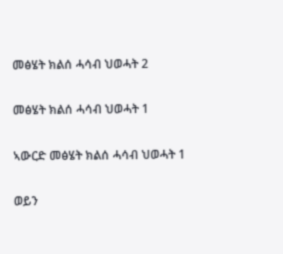መፅሄት ክልሰ ሓሳብ ህወሓት 2

መፅሄት ክልሰ ሓሳብ ህወሓት 1

ኣውርድ መፅሄት ክልሰ ሓሳብ ህወሓት 1

ወይን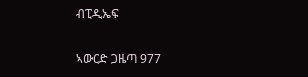ብፒዲኤፍ

ኣውርድ ጋዜጣ 977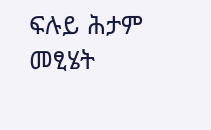ፍሉይ ሕታም መፂሄት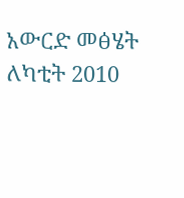አውርድ መፅሄት ለካቲት 2010